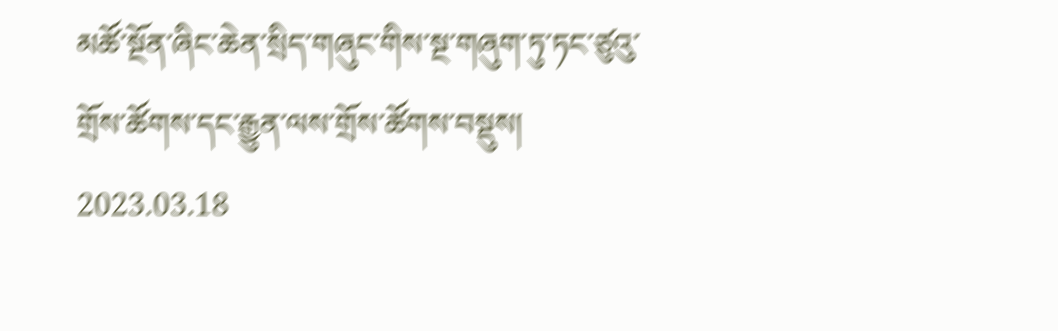མཚོ་སྔོན་ཞིང་ཆེན་སྲིད་གཞུང་གིས་སྔ་གཞུག་ཏུ་ཏང་ཙུའུ་གྲོས་ཚོགས་དང་རྒྱུན་ལས་གྲོས་ཚོགས་བསྡུས།
2023.03.18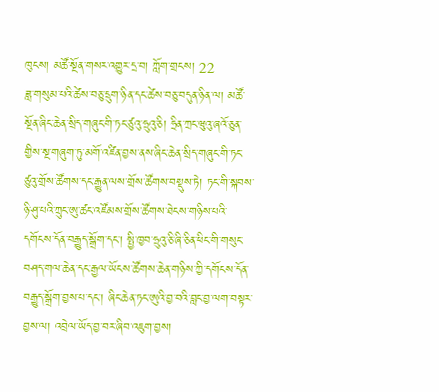ཁུངས། མཚོ་སྔོན་གསར་འགྱུར་དྲ་བ། ཀློག་གྲངས། 22
ཟླ་གསུམ་པའི་ཚེས་བཅུ་དྲུག་ཉིན་དང་ཚེས་བཅུ་བདུན་ཉིན་ལ། མཚོ་སྔོན་ཞིང་ཆེན་སྲིད་གཞུང་གི་ཏང་ཙུའུ་ཧྲུའུ་ཅི། ཧྲིན་ཀྲང་ཝུའུ་ཞའོ་ཅུན་གྱིས་སྔ་གཞུག་ཏུ་མགོ་འཛིན་བྱས་ནས་ཞིང་ཆེན་སྲིད་གཞུང་གི་ཏང་ཙུའུ་གྲོས་ཚོགས་དང་རྒྱུན་ལས་གྲོས་ཚོགས་བསྡུས་ཏེ། ཏང་གི་སྐབས་ཉི་ཤུ་པའི་ཀྲུང་ཨུ་ཚང་འཛོམས་གྲོས་ཚོགས་ཐེངས་གཉིས་པའི་དགོངས་དོན་བརྒྱུད་སྒྲོག་དང་། སྤྱི་ཁྱབ་ཧྲུའུ་ཅི་ཞི་ཅིན་ཕིང་གི་གསུང་བཤད་གལ་ཆེན་དང་རྒྱལ་ཡོངས་ཚོགས་ཆེན་གཉིས་ཀྱི་དགོངས་དོན་བརྒྱུད་སྒྲོག་བྱས་པ་དང་། ཞིང་ཆེན་ཏང་ཨུའི་བྱ་བའི་བླང་བྱ་ལག་བསྟར་བྱས་ལ། འབྲེལ་ཡོད་བྱ་བར་ཞིབ་འཇུག་བྱས།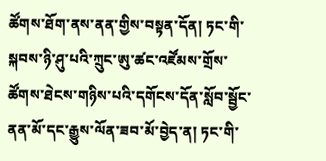ཚོགས་ཐོག་ནས་ནན་གྱིས་བསྟན་དོན། ཏང་གི་སྐབས་ཉི་ཤུ་པའི་ཀྲུང་ཨུ་ཚང་འཛོམས་གྲོས་ཚོགས་ཐེངས་གཉིས་པའི་དགོངས་དོན་སློབ་སྦྱོང་ནན་མོ་དང་རྒྱུས་ལོན་ཟབ་མོ་བྱེད་ན། ཏང་གི་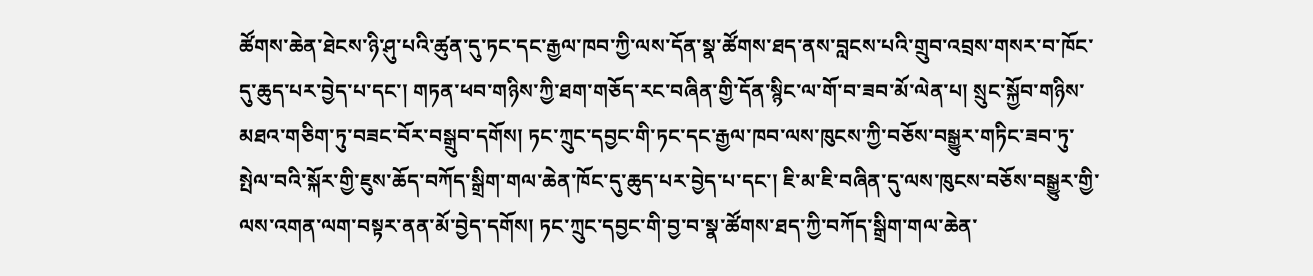ཚོགས་ཆེན་ཐེངས་ཉི་ཤུ་པའི་ཚུན་དུ་ཏང་དང་རྒྱལ་ཁབ་ཀྱི་ལས་དོན་སྣ་ཚོགས་ཐད་ནས་བླངས་པའི་གྲུབ་འབྲས་གསར་བ་ཁོང་དུ་ཆུད་པར་བྱེད་པ་དང་། གཏན་ཕབ་གཉིས་ཀྱི་ཐག་གཅོད་རང་བཞིན་གྱི་དོན་སྙིང་ལ་གོ་བ་ཟབ་མོ་ལེན་པ། སྲུང་སྐྱོབ་གཉིས་མཐའ་གཅིག་ཏུ་བཟང་བོར་བསྒྲུབ་དགོས། ཏང་ཀྲུང་དབྱང་གི་ཏང་དང་རྒྱལ་ཁབ་ལས་ཁུངས་ཀྱི་བཅོས་བསྒྱུར་གཏིང་ཟབ་ཏུ་སྤེལ་བའི་སྐོར་གྱི་ཇུས་ཆོད་བཀོད་སྒྲིག་གལ་ཆེན་ཁོང་དུ་ཆུད་པར་བྱེད་པ་དང་། ཇི་མ་ཇི་བཞིན་དུ་ལས་ཁུངས་བཅོས་བསྒྱུར་གྱི་ལས་འགན་ལག་བསྟར་ནན་མོ་བྱེད་དགོས། ཏང་ཀྲུང་དབྱང་གི་བྱ་བ་སྣ་ཚོགས་ཐད་ཀྱི་བཀོད་སྒྲིག་གལ་ཆེན་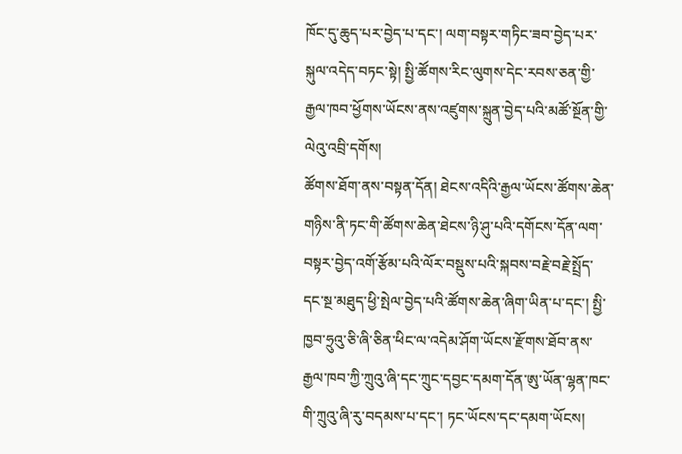ཁོང་དུ་ཆུད་པར་བྱེད་པ་དང་། ལག་བསྟར་གཏིང་ཟབ་བྱེད་པར་སྐུལ་འདེད་བཏང་སྟེ། སྤྱི་ཚོགས་རིང་ལུགས་དེང་རབས་ཅན་གྱི་རྒྱལ་ཁབ་ཕྱོགས་ཡོངས་ནས་འཛུགས་སྐྲུན་བྱེད་པའི་མཚོ་སྔོན་གྱི་ལེའུ་འབྲི་དགོས།
ཚོགས་ཐོག་ནས་བསྟན་དོན། ཐེངས་འདིའི་རྒྱལ་ཡོངས་ཚོགས་ཆེན་གཉིས་ནི་ཏང་གི་ཚོགས་ཆེན་ཐེངས་ཉི་ཤུ་པའི་དགོངས་དོན་ལག་བསྟར་བྱེད་འགོ་རྩོམ་པའི་ལོར་བསྡུས་པའི་སྐབས་བརྗེ་བརྗེ་སྤྲོད་དང་སྔ་མཐུད་ཕྱི་སྤེལ་བྱེད་པའི་ཚོགས་ཆེན་ཞིག་ཡིན་པ་དང་། སྤྱི་ཁྱབ་ཧྲུའུ་ཅི་ཞི་ཅིན་ཕིང་ལ་འདེམ་ཤོག་ཡོངས་རྫོགས་ཐོབ་ནས་རྒྱལ་ཁབ་ཀྱི་ཀྲུའུ་ཞི་དང་ཀྲུང་དབྱང་དམག་དོན་ཨུ་ཡོན་ལྷན་ཁང་གི་ཀྲུའུ་ཞི་རུ་བདམས་པ་དང་། ཏང་ཡོངས་དང་དམག་ཡོངས།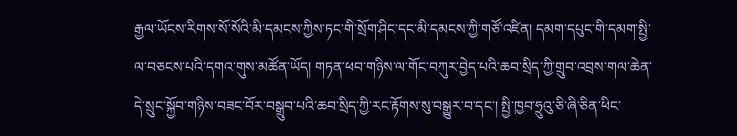རྒྱལ་ཡོངས་རིགས་སོ་སོའི་མི་དམངས་ཀྱིས་ཏང་གི་སྲོག་ཤིང་དང་མི་དམངས་ཀྱི་གཙོ་འཛིན། དམག་དཔུང་གི་དམག་སྤྱི་ལ་བཅངས་པའི་དགའ་གུས་མཚོན་ཡོད། གཏན་ཕབ་གཉིས་ལ་གོང་བཀུར་བྱེད་པའི་ཆབ་སྲིད་ཀྱི་གྲུབ་འབྲས་གལ་ཆེན་དེ་སྲུང་སྐྱོབ་གཉིས་བཟང་བོར་བསྒྲུབ་པའི་ཆབ་སྲིད་ཀྱི་རང་རྟོགས་སུ་བསྒྱུར་བ་དང་། སྤྱི་ཁྱབ་ཧྲུའུ་ཅི་ཞི་ཅིན་ཕིང་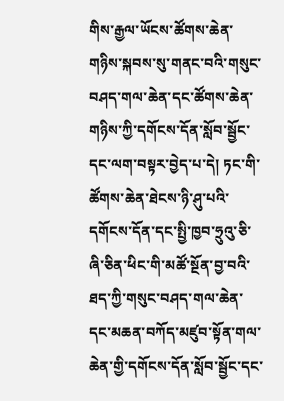གིས་རྒྱལ་ཡོངས་ཚོགས་ཆེན་གཉིས་སྐབས་སུ་གནང་བའི་གསུང་བཤད་གལ་ཆེན་དང་ཚོགས་ཆེན་གཉིས་ཀྱི་དགོངས་དོན་སློབ་སྦྱོང་དང་ལག་བསྟར་བྱེད་པ་དེ། ཏང་གི་ཚོགས་ཆེན་ཐེངས་ཉི་ཤུ་པའི་དགོངས་དོན་དང་སྤྱི་ཁྱབ་ཧྲུའུ་ཅི་ཞི་ཅིན་ཕིང་གི་མཚོ་སྔོན་བྱ་བའི་ཐད་ཀྱི་གསུང་བཤད་གལ་ཆེན་དང་མཆན་བཀོད་མཛུབ་སྟོན་གལ་ཆེན་གྱི་དགོངས་དོན་སློབ་སྦྱོང་དང་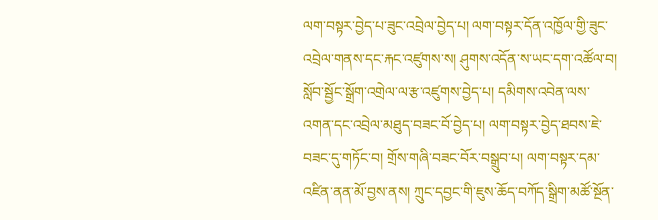ལག་བསྟར་བྱེད་པ་ཟུང་འབྲེལ་བྱེད་པ། ལག་བསྟར་དོན་འཁྱོལ་གྱི་ཟུང་འབྲེལ་གནས་དང་རྐང་འཛུགས་ས། ཤུགས་འདོན་ས་ཡང་དག་འཚོལ་བ། སློབ་སྦྱོང་སྒྲོག་འགྲེལ་ལ་རྩ་འཛུགས་བྱེད་པ། དམིགས་འབེན་ལས་འགན་དང་འབྲེལ་མཐུད་བཟང་བོ་བྱེད་པ། ལག་བསྟར་བྱེད་ཐབས་ཇེ་བཟང་དུ་གཏོང་བ། གྲོས་གཞི་བཟང་བོར་བསྒྲུབ་པ། ལག་བསྟར་དམ་འཛིན་ནན་མོ་བྱས་ནས། ཀྲུང་དབྱང་གི་ཇུས་ཆོད་བཀོད་སྒྲིག་མཚོ་སྔོན་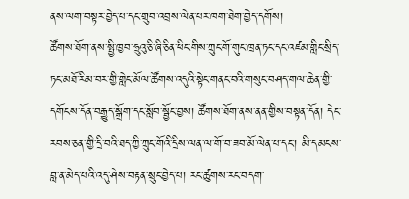ནས་ལག་བསྟར་བྱེད་པ་དང་གྲུབ་འབྲས་ལེན་པར་ཁག་ཐེག་བྱེད་དགོས།
ཚོགས་ཐོག་ནས་སྤྱི་ཁྱབ་ཧྲུའུ་ཅི་ཞི་ཅིན་ཕིང་གིས་ཀྲུང་གོ་གུང་ཁྲན་ཏང་དང་འཛམ་གླིང་སྲིད་ཏང་མཐོ་རིམ་བར་གྱི་གླེང་མོལ་ཚོགས་འདུའི་སྟེང་གནང་བའི་གསུང་བཤད་གལ་ཆེན་གྱི་དགོངས་དོན་བརྒྱུད་སྒྲོག་དང་སློབ་སྦྱོང་བྱས། ཚོགས་ཐོག་ནས་ནན་གྱིས་བསྟན་དོན། དེང་རབས་ཅན་གྱི་དྲི་བའི་ཐད་ཀྱི་ཀྲུང་གོའི་དྲིས་ལན་ལ་གོ་བ་ཟབ་མོ་ལེན་པ་དང་། མི་དམངས་བླ་ན་མེད་པའི་འདུ་ཤེས་བརྟན་སྲུང་བྱེད་པ། རང་ཚུགས་རང་བདག་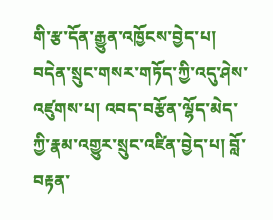གི་རྩ་དོན་རྒྱུན་འཁྱོངས་བྱེད་པ། བདེན་སྲུང་གསར་གཏོད་ཀྱི་འདུ་ཤེས་འཛུགས་པ། འབད་བརྩོན་ལྷོད་མེད་ཀྱི་རྣམ་འགྱུར་སྲུང་འཛིན་བྱེད་པ། བློ་བརྟན་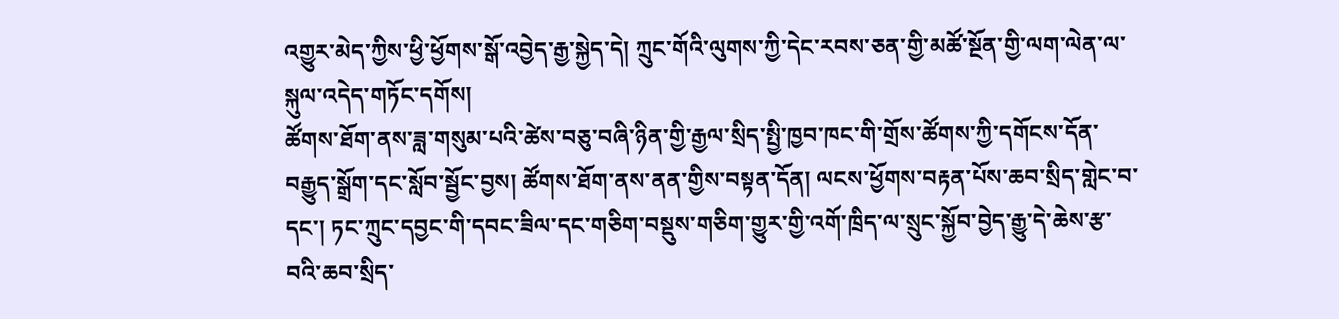འགྱུར་མེད་ཀྱིས་ཕྱི་ཕྱོགས་སྒོ་འབྱེད་རྒྱ་སྐྱེད་དེ། ཀྲུང་གོའི་ལུགས་ཀྱི་དེང་རབས་ཅན་གྱི་མཚོ་སྔོན་གྱི་ལག་ལེན་ལ་སྐུལ་འདེད་གཏོང་དགོས།
ཚོགས་ཐོག་ནས་ཟླ་གསུམ་པའི་ཚེས་བཅུ་བཞི་ཉིན་གྱི་རྒྱལ་སྲིད་སྤྱི་ཁྱབ་ཁང་གི་གྲོས་ཚོགས་ཀྱི་དགོངས་དོན་བརྒྱུད་སྒྲོག་དང་སློབ་སྦྱོང་བྱས། ཚོགས་ཐོག་ནས་ནན་གྱིས་བསྟན་དོན། ལངས་ཕྱོགས་བརྟན་པོས་ཆབ་སྲིད་གླེང་བ་དང་། ཏང་ཀྲུང་དབྱང་གི་དབང་ཟིལ་དང་གཅིག་བསྡུས་གཅིག་གྱུར་གྱི་འགོ་ཁྲིད་ལ་སྲུང་སྐྱོབ་བྱེད་རྒྱུ་དེ་ཆེས་རྩ་བའི་ཆབ་སྲིད་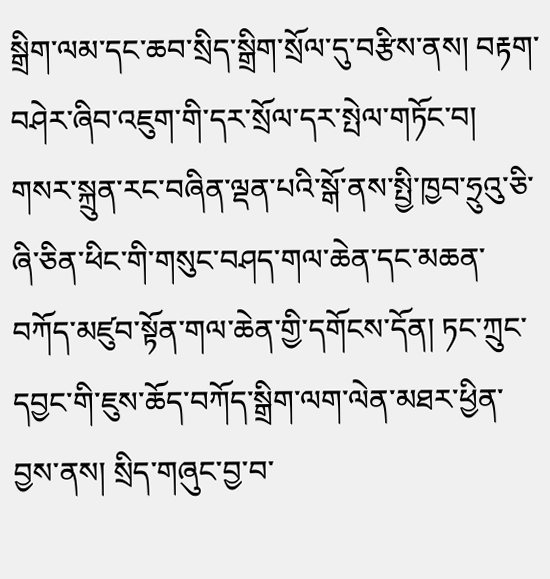སྒྲིག་ལམ་དང་ཆབ་སྲིད་སྒྲིག་སྲོལ་དུ་བརྩིས་ནས། བརྟག་བཤེར་ཞིབ་འཇུག་གི་དར་སྲོལ་དར་སྤེལ་གཏོང་བ། གསར་སྐྲུན་རང་བཞིན་ལྡན་པའི་སྒོ་ནས་སྤྱི་ཁྱབ་ཧྲུའུ་ཅི་ཞི་ཅིན་ཕིང་གི་གསུང་བཤད་གལ་ཆེན་དང་མཆན་བཀོད་མཛུབ་སྟོན་གལ་ཆེན་གྱི་དགོངས་དོན། ཏང་ཀྲུང་དབྱང་གི་ཇུས་ཆོད་བཀོད་སྒྲིག་ལག་ལེན་མཐར་ཕྱིན་བྱས་ནས། སྲིད་གཞུང་བྱ་བ་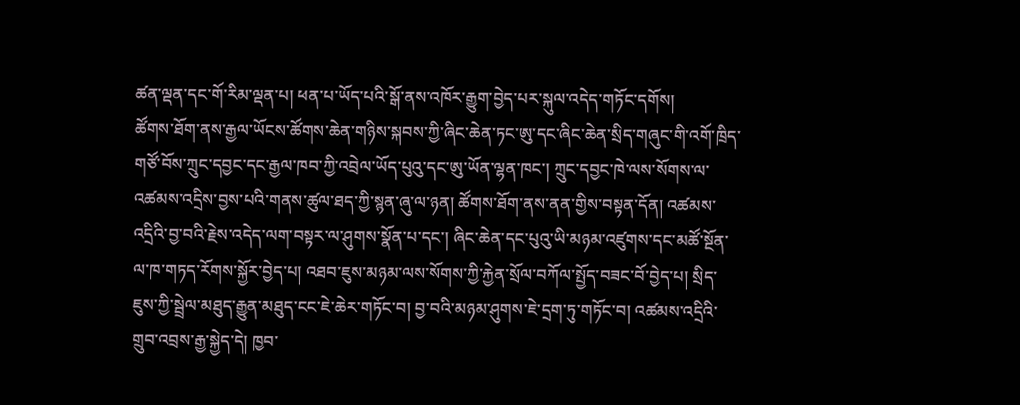ཚན་ལྡན་དང་གོ་རིམ་ལྡན་པ། ཕན་པ་ཡོད་པའི་སྒོ་ནས་འཁོར་རྒྱུག་བྱེད་པར་སྐུལ་འདེད་གཏོང་དགོས།
ཚོགས་ཐོག་ནས་རྒྱལ་ཡོངས་ཚོགས་ཆེན་གཉིས་སྐབས་ཀྱི་ཞིང་ཆེན་ཏང་ཨུ་དང་ཞིང་ཆེན་སྲིད་གཞུང་གི་འགོ་ཁྲིད་གཙོ་བོས་ཀྲུང་དབྱང་དང་རྒྱལ་ཁབ་ཀྱི་འབྲེལ་ཡོད་པུའུ་དང་ཨུ་ཡོན་ལྷན་ཁང་། ཀྲུང་དབྱང་ཁེ་ལས་སོགས་ལ་འཚམས་འདྲིས་བྱས་པའི་གནས་ཚུལ་ཐད་ཀྱི་སྙན་ཞུ་ལ་ཉན། ཚོགས་ཐོག་ནས་ནན་གྱིས་བསྟན་དོན། འཚམས་འདྲིའི་བྱ་བའི་རྗེས་འདེད་ལག་བསྟར་ལ་ཤུགས་སྣོན་པ་དང་། ཞིང་ཆེན་དང་པུའུ་ཡི་མཉམ་འཛུགས་དང་མཚོ་སྔོན་ལ་ཁ་གཏད་རོགས་སྐྱོར་བྱེད་པ། འཐབ་ཇུས་མཉམ་ལས་སོགས་ཀྱི་རྐྱེན་སྲོལ་བཀོལ་སྤྱོད་བཟང་བོ་བྱེད་པ། སྲིད་ཇུས་ཀྱི་སྦྲེལ་མཐུད་རྒྱུན་མཐུད་ངང་ཇེ་ཆེར་གཏོང་བ། བྱ་བའི་མཉམ་ཤུགས་ཇེ་དྲག་ཏུ་གཏོང་བ། འཚམས་འདྲིའི་གྲུབ་འབྲས་རྒྱ་སྐྱེད་དེ། ཁྱབ་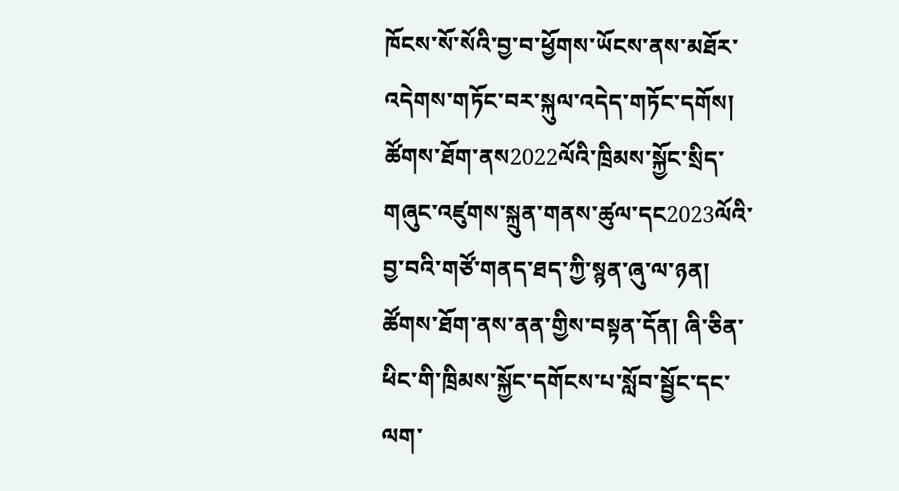ཁོངས་སོ་སོའི་བྱ་བ་ཕྱོགས་ཡོངས་ནས་མཐོར་འདེགས་གཏོང་བར་སྐུལ་འདེད་གཏོང་དགོས།
ཚོགས་ཐོག་ནས2022ལོའི་ཁྲིམས་སྐྱོང་སྲིད་གཞུང་འཛུགས་སྐྲུན་གནས་ཚུལ་དང2023ལོའི་བྱ་བའི་གཙོ་གནད་ཐད་ཀྱི་སྙན་ཞུ་ལ་ཉན། ཚོགས་ཐོག་ནས་ནན་གྱིས་བསྟན་དོན། ཞི་ཅིན་ཕིང་གི་ཁྲིམས་སྐྱོང་དགོངས་པ་སློབ་སྦྱོང་དང་ལག་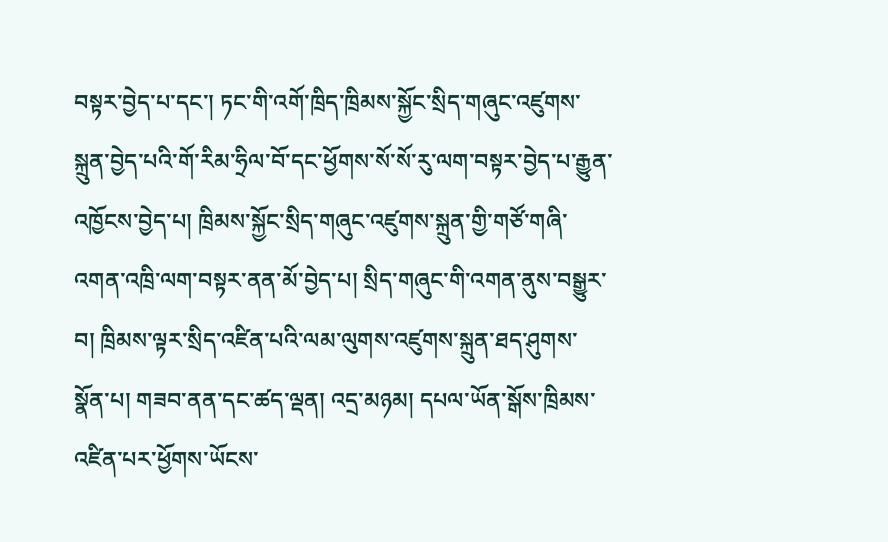བསྟར་བྱེད་པ་དང་། ཏང་གི་འགོ་ཁྲིད་ཁྲིམས་སྐྱོང་སྲིད་གཞུང་འཛུགས་སྐྲུན་བྱེད་པའི་གོ་རིམ་ཧྲིལ་བོ་དང་ཕྱོགས་སོ་སོ་རུ་ལག་བསྟར་བྱེད་པ་རྒྱུན་འཁྱོངས་བྱེད་པ། ཁྲིམས་སྐྱོང་སྲིད་གཞུང་འཛུགས་སྐྲུན་གྱི་གཙོ་གཞི་འགན་འཁྲི་ལག་བསྟར་ནན་མོ་བྱེད་པ། སྲིད་གཞུང་གི་འགན་ནུས་བསྒྱུར་བ། ཁྲིམས་ལྟར་སྲིད་འཛིན་པའི་ལམ་ལུགས་འཛུགས་སྐྲུན་ཐད་ཤུགས་སྣོན་པ། གཟབ་ནན་དང་ཚད་ལྡན། འདྲ་མཉམ། དཔལ་ཡོན་སྒོས་ཁྲིམས་འཛིན་པར་ཕྱོགས་ཡོངས་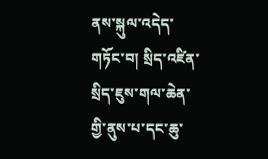ནས་སྐུལ་འདེད་གཏོང་བ། སྲིད་འཛིན་སྲིད་ཇུས་གལ་ཆེན་གྱི་ནུས་པ་དང་ཆུ་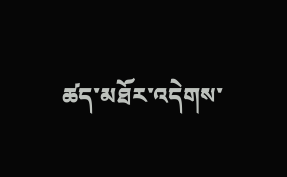ཚད་མཐོར་འདེགས་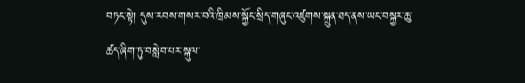བཏང་སྟེ། དུས་རབས་གསར་བའི་ཁྲིམས་སྐྱོང་སྲིད་གཞུང་འཛུགས་སྐྲུན་ཐད་ནས་ཡང་བསྐྱར་ཆུ་ཚད་ཞིག་ཏུ་བསླེབ་པར་སྐུལ་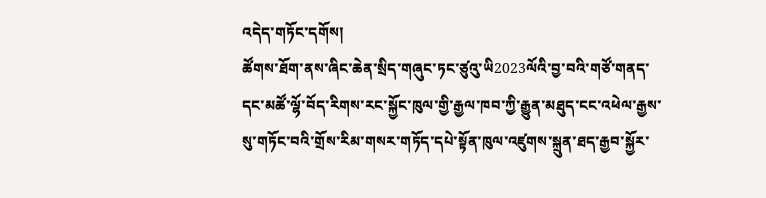འདེད་གཏོང་དགོས།
ཚོགས་ཐོག་ནས་ཞིང་ཆེན་སྲིད་གཞུང་ཏང་ཙུའུ་ཡི2023ལོའི་བྱ་བའི་གཙོ་གནད་དང་མཚོ་ལྷོ་བོད་རིགས་རང་སྐྱོང་ཁུལ་གྱི་རྒྱལ་ཁབ་ཀྱི་རྒྱུན་མཐུད་ངང་འཕེལ་རྒྱས་སུ་གཏོང་བའི་གྲོས་རིམ་གསར་གཏོད་དཔེ་སྟོན་ཁུལ་འཛུགས་སྐྲུན་ཐད་རྒྱབ་སྐྱོར་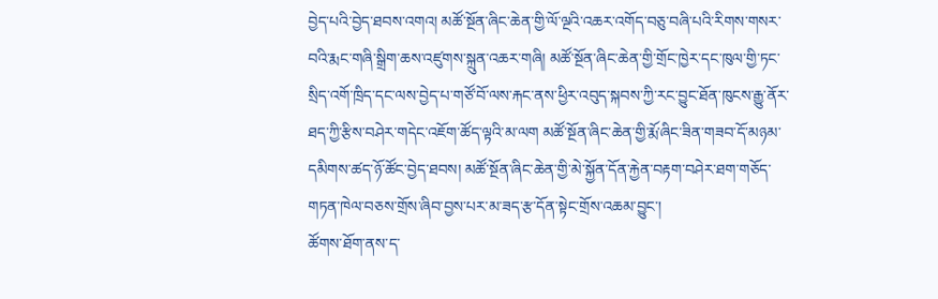བྱེད་པའི་བྱེད་ཐབས་འགའ། མཚོ་སྔོན་ཞིང་ཆེན་གྱི་ལོ་ལྔའི་འཆར་འགོད་བཅུ་བཞི་པའི་རིགས་གསར་བའི་རྨང་གཞི་སྒྲིག་ཆས་འཛུགས་སྐྲུན་འཆར་གཞི། མཚོ་སྔོན་ཞིང་ཆེན་གྱི་གྲོང་ཁྱེར་དང་ཁུལ་གྱི་ཏང་སྲིད་འགོ་ཁྲིད་དང་ལས་བྱེད་པ་གཙོ་བོ་ལས་རྐང་ནས་ཕྱིར་འབུད་སྐབས་ཀྱི་རང་བྱུང་ཐོན་ཁུངས་རྒྱུ་ནོར་ཐད་ཀྱི་རྩིས་བཤེར་གདེང་འཇོག་ཚོད་ལྟའི་མ་ལག མཚོ་སྔོན་ཞིང་ཆེན་གྱི་རྨོ་ཞིང་ཟིན་གཟབ་དོ་མཉམ་དམིགས་ཚད་ཉོ་ཚོང་བྱེད་ཐབས། མཚོ་སྔོན་ཞིང་ཆེན་གྱི་མེ་སྐྱོན་དོན་རྐྱེན་བརྟག་བཤེར་ཐག་གཅོད་གཏན་ཁེལ་བཅས་གྲོས་ཞིབ་བྱས་པར་མ་ཟད་རྩ་དོན་སྟེང་གྲོས་འཆམ་བྱུང་།
ཚོགས་ཐོག་ནས་ད་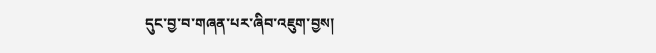དུང་བྱ་བ་གཞན་པར་ཞིབ་འཇུག་བྱས།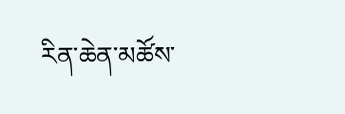རིན་ཆེན་མཚོས་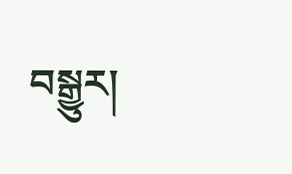བསྒྱུར།